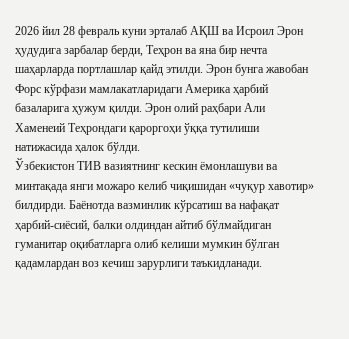2026 йил 28 февраль куни эрталаб АҚШ ва Исроил Эрон ҳудудига зарбалар берди, Теҳрон ва яна бир нечта шаҳарларда портлашлар қайд этилди. Эрон бунга жавобан Форс кўрфази мамлакатларидаги Америка ҳарбий базаларига ҳужум қилди. Эрон олий раҳбари Али Хаменеий Теҳрондаги қароргоҳи ўққа тутилиши натижасида ҳалок бўлди.
Ўзбекистон ТИВ вазиятнинг кескин ёмонлашуви ва минтақада янги можаро келиб чиқишидан «чуқур хавотир» билдирди. Баёнотда вазминлик кўрсатиш ва нафақат ҳарбий-сиёсий, балки олдиндан айтиб бўлмайдиган гуманитар оқибатларга олиб келиши мумкин бўлган қадамлардан воз кечиш зарурлиги таъкидланади.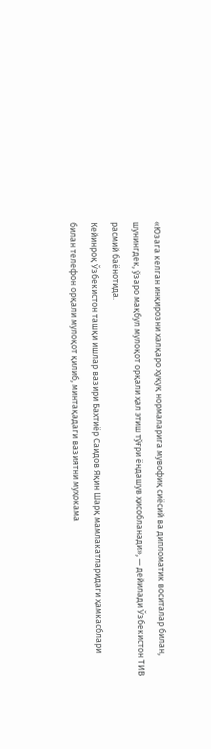«Юзага келган инқирозни халқаро ҳуқуқ нормаларига мувофиқ сиёсий ва дипломатик воситалар билан, шунингдек, ўзаро мақбул мулоқот орқали ҳал этиш тўғри ёндашув ҳисобланади», — дейилади Ўзбекистон ТИВ расмий баёнотида.
Кейинроқ Ўзбекистон ташқи ишлар вазири Бахтиёр Саидов Яқин Шарқ мамлакатларидаги ҳамкасблари билан телефон орқали мулоқот қилиб, минтақадаги вазиятни муҳокама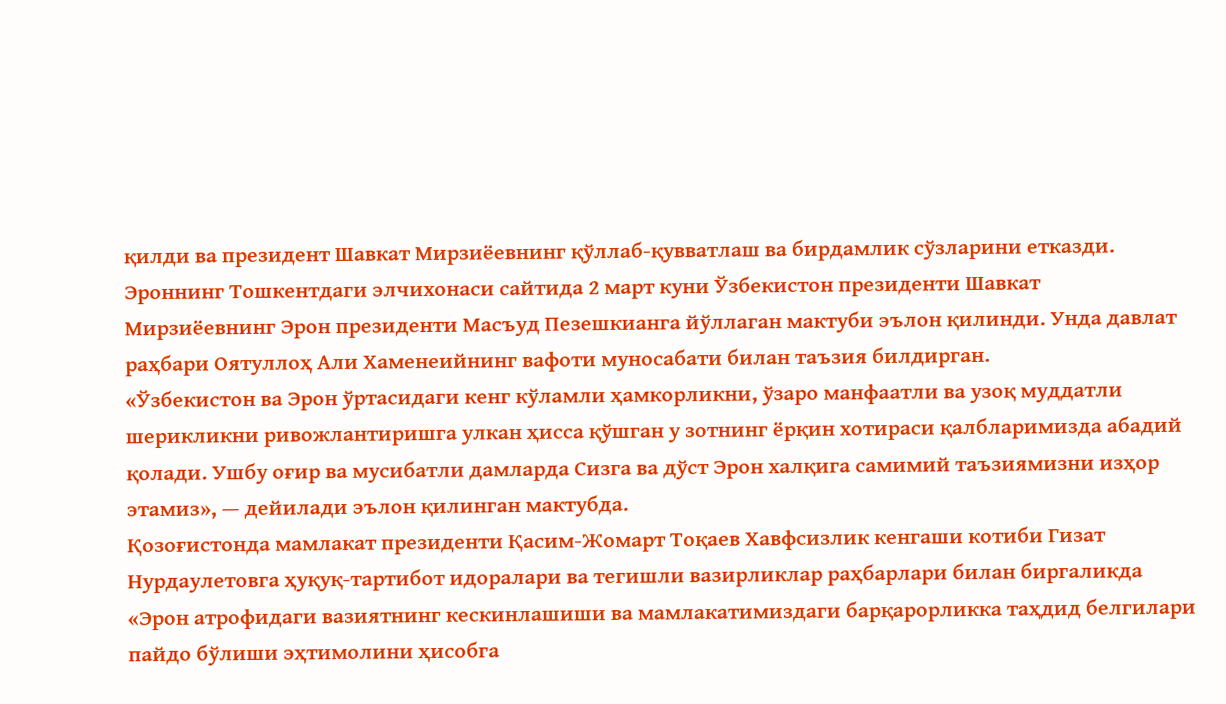қилди ва президент Шавкат Мирзиёевнинг қўллаб-қувватлаш ва бирдамлик сўзларини етказди.
Эроннинг Тошкентдаги элчихонаси сайтида 2 март куни Ўзбекистон президенти Шавкат Мирзиёевнинг Эрон президенти Масъуд Пезешкианга йўллаган мактуби эълон қилинди. Унда давлат раҳбари Оятуллоҳ Али Хаменеийнинг вафоти муносабати билан таъзия билдирган.
«Ўзбекистон ва Эрон ўртасидаги кенг кўламли ҳамкорликни, ўзаро манфаатли ва узоқ муддатли шерикликни ривожлантиришга улкан ҳисса қўшган у зотнинг ёрқин хотираси қалбларимизда абадий қолади. Ушбу оғир ва мусибатли дамларда Сизга ва дўст Эрон халқига самимий таъзиямизни изҳор этамиз», — дейилади эълон қилинган мактубда.
Қозоғистонда мамлакат президенти Қасим-Жомарт Тоқаев Хавфсизлик кенгаши котиби Гизат Нурдаулетовга ҳуқуқ-тартибот идоралари ва тегишли вазирликлар раҳбарлари билан биргаликда «Эрон атрофидаги вазиятнинг кескинлашиши ва мамлакатимиздаги барқарорликка таҳдид белгилари пайдо бўлиши эҳтимолини ҳисобга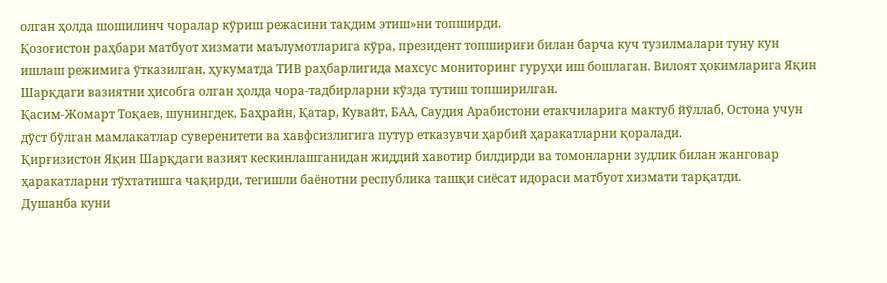олган ҳолда шошилинч чоралар кўриш режасини тақдим этиш»ни топширди.
Қозоғистон раҳбари матбуот хизмати маълумотларига кўра, президент топшириғи билан барча куч тузилмалари туну кун ишлаш режимига ўтказилган, ҳукуматда ТИВ раҳбарлигида махсус мониторинг гуруҳи иш бошлаган. Вилоят ҳокимларига Яқин Шарқдаги вазиятни ҳисобга олган ҳолда чора-тадбирларни кўзда тутиш топширилган.
Қасим-Жомарт Тоқаев, шунингдек, Баҳрайн, Қатар, Кувайт, БАА, Саудия Арабистони етакчиларига мактуб йўллаб, Остона учун дўст бўлган мамлакатлар суверенитети ва хавфсизлигига путур етказувчи ҳарбий ҳаракатларни қоралади.
Қирғизистон Яқин Шарқдаги вазият кескинлашганидан жиддий хавотир билдирди ва томонларни зудлик билан жанговар ҳаракатларни тўхтатишга чақирди, тегишли баёнотни республика ташқи сиёсат идораси матбуот хизмати тарқатди.
Душанба куни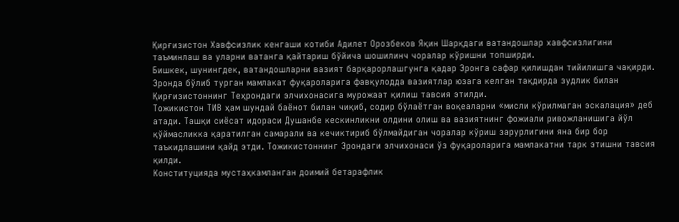Қирғизистон Хавфсизлик кенгаши котиби Адилет Орозбеков Яқин Шарқдаги ватандошлар хавфсизлигини таъминлаш ва уларни ватанга қайтариш бўйича шошилинч чоралар кўришни топширди.
Бишкек, шунингдек, ватандошларни вазият барқарорлашгунга қадар Эронга сафар қилишдан тийилишга чақирди. Эронда бўлиб турган мамлакат фуқароларига фавқулодда вазиятлар юзага келган тақдирда зудлик билан Қирғизистоннинг Теҳрондаги элчихонасига мурожаат қилиш тавсия этилди.
Тожикистон ТИВ ҳам шундай баёнот билан чиқиб, содир бўлаётган воқеаларни «мисли кўрилмаган эскалация» деб атади. Ташқи сиёсат идораси Душанбе кескинликни олдини олиш ва вазиятнинг фожиали ривожланишига йўл қўймасликка қаратилган самарали ва кечиктириб бўлмайдиган чоралар кўриш зарурлигини яна бир бор таъкидлашини қайд этди. Тожикистоннинг Эрондаги элчихонаси ўз фуқароларига мамлакатни тарк этишни тавсия қилди.
Конституцияда мустаҳкамланган доимий бетарафлик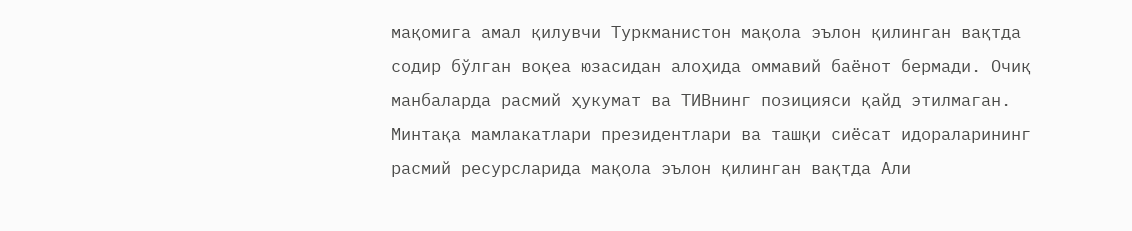мақомига амал қилувчи Туркманистон мақола эълон қилинган вақтда содир бўлган воқеа юзасидан алоҳида оммавий баёнот бермади. Очиқ манбаларда расмий ҳукумат ва ТИВнинг позицияси қайд этилмаган.
Минтақа мамлакатлари президентлари ва ташқи сиёсат идораларининг расмий ресурсларида мақола эълон қилинган вақтда Али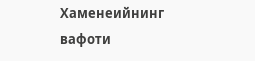Хаменеийнинг вафоти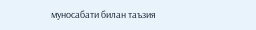муносабати билан таъзия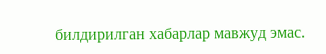билдирилган хабарлар мавжуд эмас.